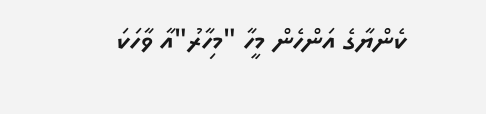ކެންޔާގެ އަންހެން މީހާ "މިހާރު"އާ ވާހަކަ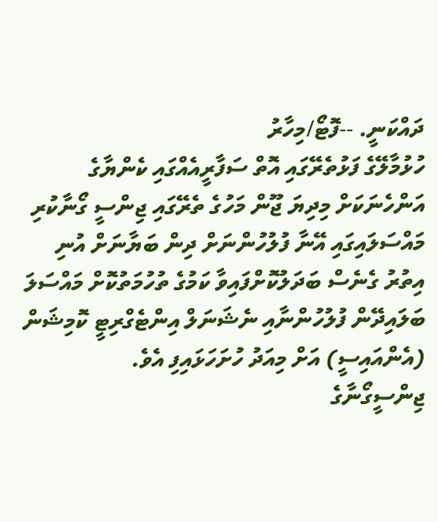ދައްކަނީ. --ފޮޓޯ/މިހާރު
ހުޅުމާލޭގެ ފަޅުތެރޭގައި އޮތް ސަފާރީއެއްގައި ކެންޔާގެ އަންހެނަކަށް މިދިޔަ ޖޫން މަހުގެ ތެރޭގައި ޖިންސީ ގޯނާކުރި މައްސަލައިގައި އޭނާ ފުލުހުންނަށް ދިން ބަޔާނަށް އުނި އިތުރު ގެނެސް ބަދަލުކޮށްފައިވާ ކަމުގެ ތުހުމަތުކޮށް މައްސަލަ ބަލައިދޭން ފުލުހުންނާއި ނެޝަނަލް އިންޓެގްރިޓީ ކޮމިޝަން (އެންއައިސީ) އަށް މިއަދު ހުށަހަޅައިފި އެވެ.
ޖިންސީގޯނާގެ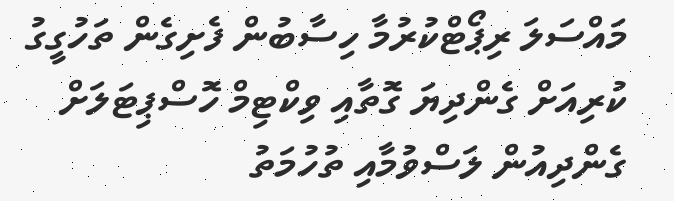މައްސަލަ ރިޕޯޓްކުރުމާ ހިސާބުން ފެށިގެން ތަހުގީގު ކުރިއަށް ގެންދިޔަ ގޮތާއި ވިކްޓިމް ހޮސްޕިޓަލަށް ގެންދިއުން ލަސްވުމާއި ތުހުމަތު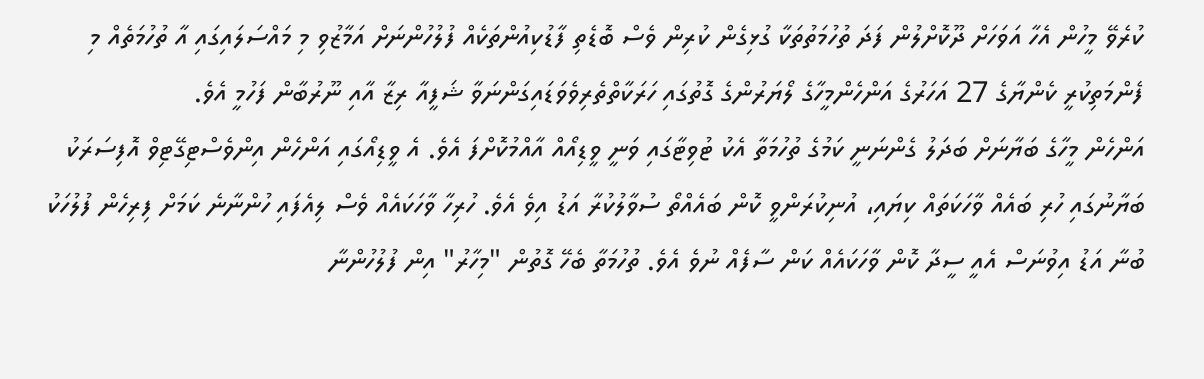ކުރެވޭ މީހުން އެހާ އަވަހަށް ދޫކޮށްލުން ފަދަ ތުހުމަތުތަކާ ގުޅިގެން ކުރިން ވެސް ބޮޑެތި ފާޑުކިއުންތަކެއް ފުލުހުންނަށް އަމާޒުވި މި މައްސަލައިގައި އާ ތުހުމަތެއް މި ފެންމަތިކުރީ ކެންޔާގެ 27 އަހަރުގެ އަންހެންމީހާގެ ލޯޔަރުންގެ ގޮތުގައި ހަރަކާތްތެރިވެވަޑައިގަންނަވާ ޝަފީއާ ރިޒާ އާއި ނޫރުބާން ފަހުމީ އެވެ.
އަންހެން މީހާގެ ބަޔާނަށް ބަދަލު ގެންނަނީ ކަމުގެ ތުހުމަތާ އެކު ޓުވިޓާގައި ވަނީ ވީޑިއޯއް އާއްމުކޮށްފަ އެވެ. އެ ވީޑިއޯގައި އަންހެން އިންވެސްޓިގޭޓިވް އޮފިސަރަކު ބަޔާނުގައި ހުރި ބައެއް ވާހަކަތައް ކިޔައި، އުނިކުރަންވީ ކޮން ބައެއްތޯ ސުވާލުކުރާ އަޑު އިވެ އެވެ. ހުރިހާ ވާހަކައެއް ވެސް ލިއެފައި ހުންނާނެ ކަމަށް ފިރިހެން ފުލުހަކު ބުނާ އަޑު އިވުނަސް އެއީ ސީދާ ކޮން ވާހަކައެއް ކަން ސާފެއް ނުވެ އެވެ. ތުހުމަތާ ބެހޭ ގޮތުން "މިހާރު" އިން ފުލުހުންނާ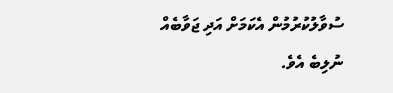ސުވާލުކުރުމުން އެކަމަށް އަދި ޖަވާބެއް ނުލިބެ އެވެ.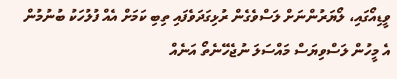ވީޑިއޯގައި، ލޯޔަރުންނަށް ލަސްވެގެން ރުޅިގަދަވެފައި ތިބި ކަމަށް އެއް ފުލުހަކު ބުނުމުން އެ މީހުން ލަސްވިޔަސް މައްސަލަ ނުޖެހޭނެތޯ އަނެއް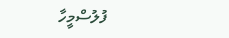ފުލުސްމީހާ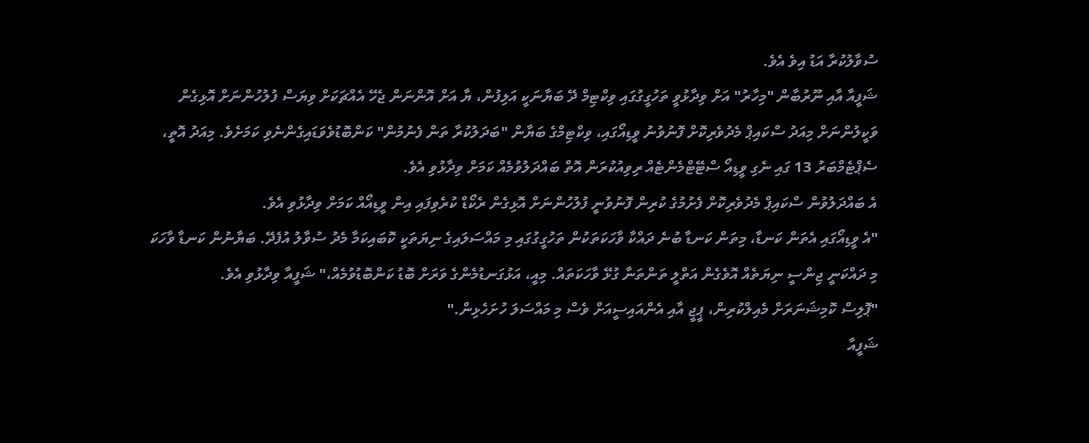ސުވާލުކުރާ އަޑު އިވެ އެވެ.
ޝަފީއާ އާއި ނޫރުބާން "މިހާރު" އަށް ވިދާޅުވީ ތަހުގީގުގައި ވިކްޓިމް ދޭ ބަޔާނަކީ އަލިފުން، ޔާ އަށް އޮންނަން ޖެހޭ އެއްޗަކަށް ވިޔަސް ފުލުހުންނަށް އޮޅިގެން ވަކީލުންނަށް މިއަދު ސްކައިޕް މެދުވެރިކޮށް ފޮނުވުނު ވީޑިއޯގައި، ވިކްޓިމްގެ ބަޔާން "ބަދަލުކުރާ ތަން ފެނުމުން" ކަންބޮޑުވެވަޑައިގެންނެވި ކަމަށެވެ. މިއަދު އޮތީ، ސެޕްޓެމްބަރު 13 ގައި ނެގި ވީޑިއޯ ސްޓޭޓްމެންޓެއް ރިވިއުކުރަން އޮތް ބައްދަލުވުމެއް ކަމަށް ވިދާޅުވި އެވެ.
އެ ބައްދަލުވުން ސްކައިޕް މެދުވެރިކޮށް ފެށުމުގެ ކުރިން ފޮނުވުނީ ފުލުހުންނަށް އޮޅިގެން ރެކޯޑް ކުރެވިފައި އިން ވީޑިއޯއް ކަމަށް ވިދާޅުވި އެވެ.
"އެ ވީޑިއޯގައި އެތަން ކަނޑާ، މިތަން ކަނޑާ ބުނެ ދައްކާ ވާހަކަތަކުން ތަހުގީގުގައި މި މައްސަލައިގެ ނިޔަތަކީ ކޮބައިކަމާ މެދު ސުވާލު އުފެދޭ. ބަޔާނުން ކަނޑާ ވާހަކަ މި ދައްކަނީ ޖިންސީ ނިޔަތެއް އޮވެގެން އަތްލީ ތަންތަނާ ގުޅޭ ވާހަކަތައް. މިއީ، އަޅުގަނޑުމެންގެ ވަރަށް ބޮޑު ކަންބޮޑުވުމެއް،" ޝަފީއާ ވިދާޅުވި އެވެ.
"ޕޮލިސް ކޮމިޝަނަރަށް މެއިލްކުރިން، ޕީޖީ އާއި އެންއައިސީއަށް ވެސް މި މައްސަލަ ހުށަހެޅިން."
ޝަފީއާ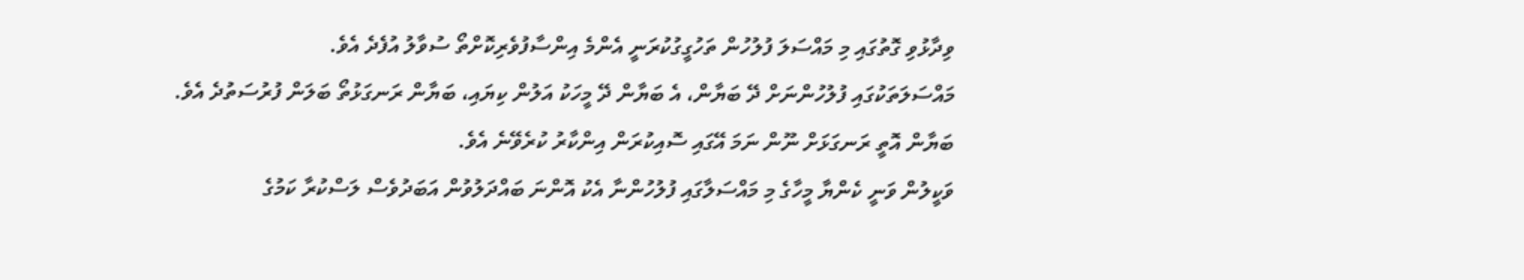ވިދާޅުވި ގޮތުގައި މި މައްސަލަ ފުލުހުން ތަހުގީގުކުރަނީ އެންމެ އިންސާފުވެރިކޮށްތޯ ސުވާލު އުފެދެ އެވެ.
މައްސަލަތަކުގައި ފުލުހުންނަށް ދޭ ބަޔާން، އެ ބަޔާން ދޭ މީހަކު އަލުން ކިޔައި، ބަޔާން ރަނގަޅުތޯ ބަލަން ފުރުސަތުދެ އެވެ. ބަޔާން އޮތީ ރަނގަޅަށް ނޫން ނަމަ އޭގައި ސޮއިކުރަން އިންކާރު ކުރެވޭނެ އެވެ.
ވަކީލުން ވަނީ ކެންޔާ މީހާގެ މި މައްސަލާގައި ފުލުހުންނާ އެކު އޮންނަ ބައްދަލުވުން އަބަދުވެސް ލަސްކުރާ ކަމުގެ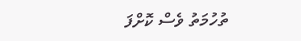ތުހުމަތު ވެސް ކޮށްފަ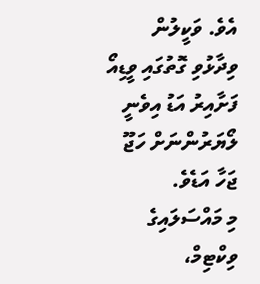އެވެ. ވަކީލުން ވިދާޅުވި ގޮތުގައި ވީޑިއޯ ފަށާއިރު އަޑު އިވެނީ ލޯޔަރުންނަށް ހަޖޫ ޖަހާ އަޑެވެ.
މި މައްސަލައިގެ ވިކްޓިމް،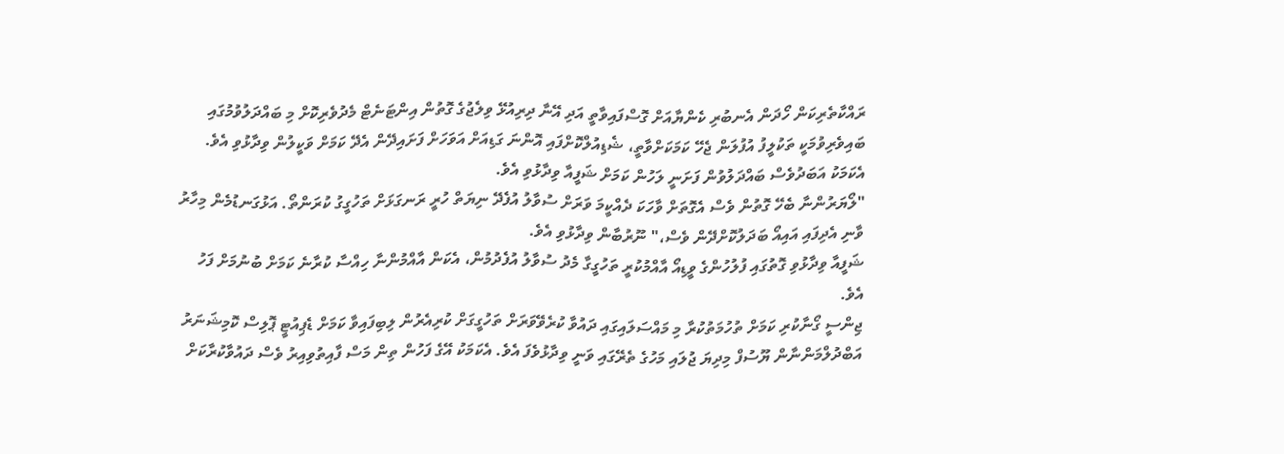ރައްކާތެރިކަން ހޯދަން އެނބުރި ކެންޔާއަށް ގޮސްފައިވާތީ އަދި އޭނާ ދިރިއުޅޭ ވިލެޖުގެ ގޮތުން އިންޓަނެޓް މެދުވެރިކޮށް މި ބައްދަލުވުމުގައި ބައިވެރިވުމަކީ ތަކުލީފު އުފުލަން ޖެހޭ ކަމަކަށްވާތީ، ޝެޑިއުލްކޮށްފައި އޮންނަ ގަޑިއަށް އަވަހަށް ފަށައިދޭން އެދޭ ކަމަށް ވަކީލުން ވިދާޅުވި އެވެ. އެކަމަކު އަބަދުވެސް ބައްދަލުވުން ފަށަނީ ލަހުން ކަމަށް ޝަފީއާ ވިދާޅުވި އެވެ.
"ލޯޔަރުންނާ ބެހޭ ގޮތުން ވެސް އެގޮތަށް ވާހަކަ ދެއްކީމަ ވަރަށް ސުވާލު އުފެދޭ ނިޔަތް ހުރީ ރަނގަޅަށް ތަހުގީގު ކުރަންތޯ. އަޅުގަނޑުމެން މިހާރު ވާނި އެދިފައި އައިއޯ ބަދަލުކޮށްދޭން ވެސް،" ނޫރުބާން ވިދާޅުވި އެވެ.
ޝަފީއާ ވިދާޅުވި ގޮތުގައި ފުލުހުންގެ ވީޑިއޯ އާއްމުކުރީ ތަހުގީގާ މެދު ސުވާލު އުފެދުމުން، އެކަން އާއްމުންނާ ހިއްސާ ކުރާނެ ކަމަށް ބުނުމަށް ފަހު އެވެ.
ޖިންސީ ގޯނާކުރި ކަމަށް ތުހުމަތުކުރާ މި މައްސަލައިގައި ދައުވާ ކުރެވޭވަރަށް ތަހުގީގަށް ކުރިއެރުން ލިބިފައިވާ ކަމަށް ޑެޕިއުޓީ ޕޮލިސް ކޮމިޝަނަރު އަބްދުލްމަންނާން ޔޫސުފް މިދިޔަ ޖުލައި މަހުގެ ތެރޭގައި ވަނީ ވިދާޅުވެފަ އެވެ. އެކަމަކު އޭގެ ފަހުން ތިން މަސް ފާއިތުވިއިރު ވެސް ދައުވާކުރާކަށް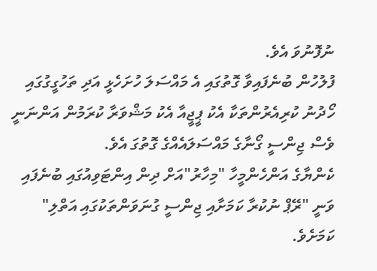ނުފޮނުވަ އެވެ.
ފުލުހުން ބުނެފައިވާ ގޮތުގައި އެ މައްސަލަ ހުށަހެޅީ އަދި ތަހުގީގުގައި ހޯދުނު ކުރިއެރުންތަކާ އެކު ޕީޖީއާ އެކު މަޝްވަރާ ކުރަމުން އަންނަނީ ވެސް ޖިންސީ ގޯނާގެ މައްސަލައެއްގެ ގޮތުގަ އެވެ.
ކެންޔާގެ އަންހެންމީހާ "މިހާރު"އަށް ދިން އިންޓަވިއުގައި ބުނެފައި ވަނީ "ރޭޕް ނުކުރާ ކަމަށާއި ޖިންސީ ގުނަވަންތަކުގައި އަތްލި" ކަމަށެވެ.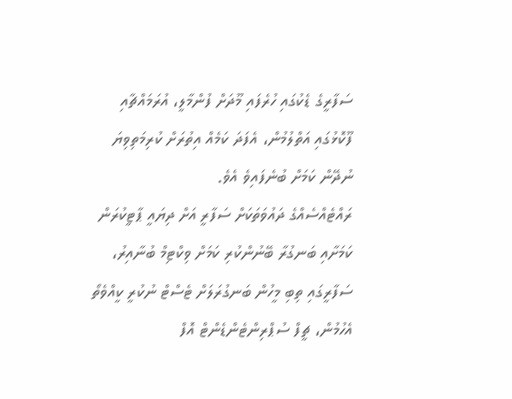ސަފާރީގެ ޑެކުގައި ހުރެފައި މޫދަށް ފުންމާލީ، އުރަމައްޗާއި ފޫކޮޅުގައި އަތްލުމުން، އެފަދަ ކަމެއް އިތުރަށް ކުރިމަތިވިޔަ ނުދޭން ކަމަށް ބުނެފައިވެ އެވެ.
ރައްޓެއްސެއްގެ ދައުވަތަކަށް ސަފާރީ އަށް ދިޔައީ ޕާޓީކުރަން ކަމަށާއި ބަނގުރާ ބޭނުންކުރި ކަމަށް ވިކްޓިމް ބުނާއިރު، ސަފާރީގައި ތިބި މީހުން ބަނގުރަލަށް ޓެސްޓް ނުކުރީ ކީއްވެތޯ އެހުމުން، ޗީފް ސުޕްރިންޓެންޑެންޓް އޮފް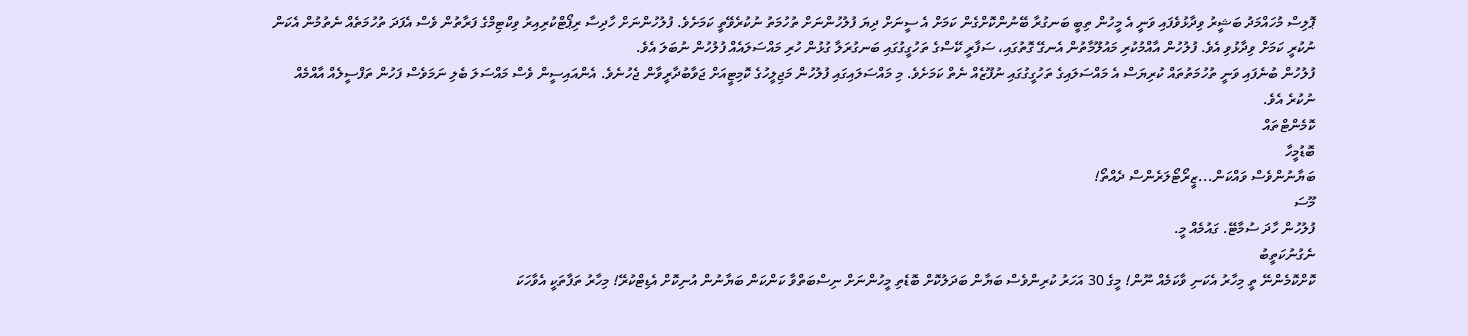ޕޮލިސް މުހައްމަދު ބަޝީރު ވިދާޅުވެފައި ވަނީ އެ މީހުން ތިބީ ބަނގުރާ ބޭނުންކޮށްގެން ކަމަށް އެ ސީނަށް ދިޔަ ފުލުހުންނަށް ތުހުމަތު ނުކުރެވޭތީ ކަމަށެވެ. ފުލުހުންނަށް ހާދިސާ ރިޕޯޓްކުރިއިރު ވިކްޓިމްގެ ފަރާތުން ވެސް އެފަދަ ތުހުމަތެއް ނެތުމުން އެކަން ނުކުރީ ކަމަށް ވިދާޅުވި އެވެ. ފުލުހުން އާއްމުކުރި މައުލޫމާތުން އެނގޭ ގޮތުގައި، ސަފާރީ ކޭސްގެ ތަހުގީގުގައި ބަނގުރަލާ ގުޅުން ހުރި މައްސަލައެއް ފުލުހުން ނުބަލަ އެވެ.
ފުލުހުން ބުނެފައި ވަނީ ތުހުމަތުތައް ކުރިޔަސް އެ މައްސަލައިގެ ތަހުގީގުގައި ނުފޫޒެއް ނެތް ކަމަށެވެ. މި މައްސަލައިގައި ފުލުހުން މަޖިލީހުގެ ކޮމިޓީއަށް ޖަވާބުދާރީވާން ޖެހުނެވެ. އެންއައިސީން ވެސް މައްސަލަ ބެލި ނަމަވެސް ފަހުން ތަފްސީލެއް އާއްމެއް ނުކުރެ އެވެ.
ކޮމެންޓްތައް
ބޮޑުމީހާ
ބަޔާނުންވެސް ވައްކަން...ޒީރޯޓޯލަރެންސް ދެއްތޯ!
މޫސަ
ފުލުހުން ހާދަ ސުމާޓޭ. ގައުމެއް މީ.
ނެގުނުކަތީބު
ކޮށްކޮމެންނޭ ތީ މިހާރު އެކަނި ވާކަމެއް ނޫން! މީގެ 30 އަހަރު ކުރިންވެސް ބަޔާން ބަދަލުކޮށް ބޮޑެތި މީހުންނަށް ނިސްބަތްވާ ކަންކަން ބަޔާނުން އުނިކޮށް އެޑިޓްކުރޭ! މިހާރު ތަފާތަކީ އެވާހަކަ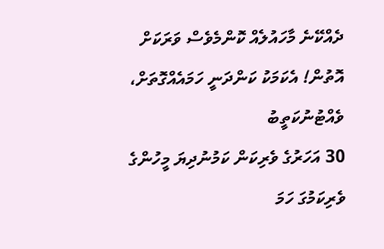ދެއްކޭނެ މާހައުލެއް ކޮންމެވެސް ވަރަކަށް އޮތުން! އެކަމަކު ކަންދަނީ ހަމައެއްގޮތަށް،
ވެއްޓުނުކަތީބު
30 އަހަރުގެ ވެރިކަން ކަމުނުދިޔަ މީހުންގެ ވެރިކަމުގަ ހަމަ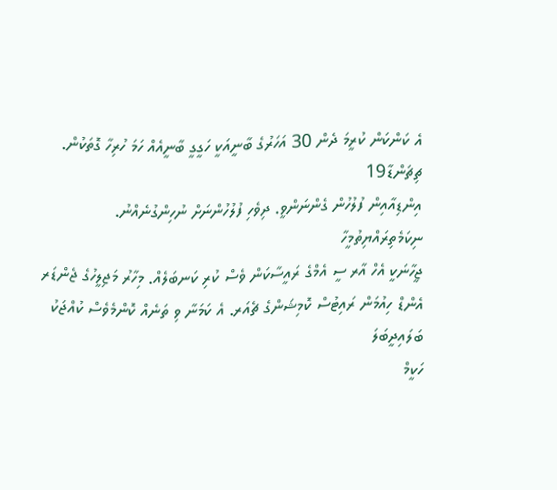އެ ކަންކަން ކުރީމަ ދެން 30 އަހަރުގެ ބާނީއަކީ ހަގީގީ ބާނީއެއް ހަމަ ހުރިހާ ގޮތަކުން.
ޗިޗަންޑާ19
އިންޑިއާއިން ފުލުހުން ގެންނަންވީ. ދިވެހި ފުލުހުންނަށް ނުހިންގުނެއްނު.
ނިކަމެތިރައްޔިތުމީހާ
ޖީހާނަކީ އެހް އާރ ސީ އެމްގެ ރައީސާކަން ވެސް ކުރި ކަނބަލެއް. މިހާރު މަޖިލީހުގެ ޖެންޑަރ އެންޑް ހިއުމަން ރައިޓުސް ކޮމިޝަންގެ ޗެއަރ. އެ ކަމަނާ ވި ތަނެއް ކޮންމެވެސް ކުއްޖަކު ބަލައިދީބަލަ
ހަކީމް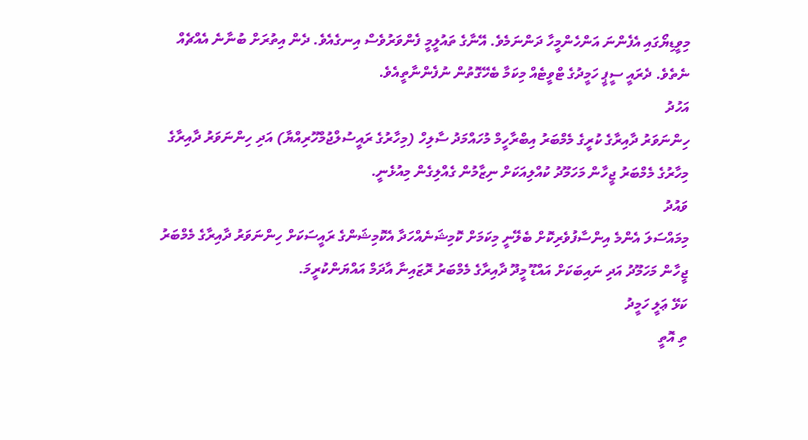މިވީޑިޔޯގައި އެފެންނަ އަންހެންމީހާ ދަންނަމެވެ. އޭނާގެ ތައުލީމީ ފެންވަރުވެސް އިނގެއެވެ. ދެން އިތުރަށް ބުނާނެ އެއްޗެއް ނެތެވެ. ދެރައީ ސީޕީ ހަމީދުގެ ޓްވީޓެއް މިކަމާ ބެހޭގޮތުން ނުފެންނާތީއެވެ.
އަހުދު
ހިންނަވަރު ދާއިރާގެ ކުރީގެ މެމްބަރު އިބްރާހީމް މުހައްމަދު ސާލިހް (މިހާރުގެ ރައީސުލްޖުމްހޫރިއްޔާ) އަދި ހިންނަވަރު ދާއިރާގެ މިހާރުގެ މެމްބަރު ޖީހާން މަހަމޫދު ކުއްލިއަކަށް ނިޒާމުން ގެއްލިގެން މިއުޅެނީ.
ވައުދު
މިމައްސަލަ އެންމެ އިންސާފުވެރިކޮށް ބެލޭނީ މިކަމަށް ކޮމިޝަނެއްހަދާ އެކޮމިޝަންގެ ރައީސަކަށް ހިންނަވަރު ދާއިރާގެ މެމްބަރު ޖީހާން މަހަމޫދު އަދި ނައިބަކަށް އައްޑޫ މީދޫ ދާއިރާގެ މެމްބަރު ރޮޒައިނާ އާދަމް އައްޔަންކުރީމަ.
ކަޅޭ ޢަލީ ހަމީދު
ތި އޮތީ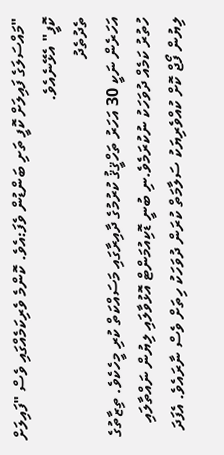"މައްސަލަގެ ފައިލަށް ކޮފީ ތަށި ބަންޑުން ވެފަ:އެވެ. ކޮންމެ ވެރިކަމެއްގައި ވެސް "ފައިލަށް ކޮފީ" އެޅޭނެއެވެ.
ތެދުތެދު
އަހަރެން ނަކީ 30 އަހަރު ތަހްޤީޤު ކުރުމުގެ ދާއިރާގައި މަސައްކަތް ކުރި މީހެކެވެ. ތިޒާތުގެ ހުތުރު ކަމެއް ދުވަހަކު ނުކުރަމެވެ.ނި ބުނީ ޑޮކިއުމަންޓް އޮޅުވާލައި ލިޔުން ނައްތާލައި ލިޔުން ފޯޖް ކޮށް ކުއްވެރިޔަކު ސަލާމަތް ކުރަން ދުވަހަކު ހިތަށް ވެސް ނާރައެވެ. އެފަދަ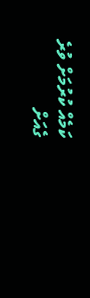ކަމެއް ކުރުމަށް ވުރެ ގެއަށް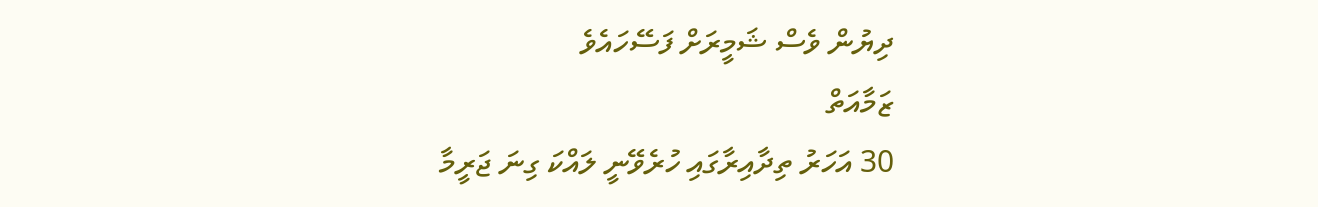ދިޔުން ވެސް ޝަމީރަށް ފަސޭހައެވެ
ޒަމާއަތް
30 އަހަރު ތިދާއިރާގައި ހުރެވޭނީ ލައްކަ ގިނަ ޖަރީމާ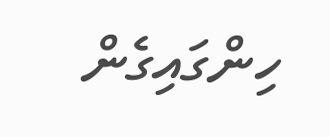ހިންގައިގެން